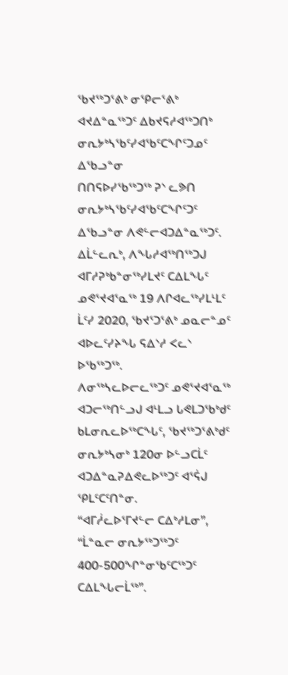ᖃᔪᖅᑐᕐᕕᒃ ᓂᕿᓕᕐᕕᒃ ᐊᔪᐃᓐᓇᖅᑐᑦ ᐃᑲᔪᕋᓱᐊᖅᑐᑎᒃ ᓂᕆᔭᒃᓴᖃᑦᓯᐊᖃᑦᑕᖏᑦᑐᓄᑦ ᐃᖃᓗᓐᓂ
ᑎᑎᕋᐅᓯᖃᖅᑐᖅ ᕈᔅ ᓚᕗᑎ
ᓂᕆᔭᒃᓴᖃᑦᓯᐊᖃᑦᑕᖏᑦᑐᑦ ᐃᖃᓗᓐᓂ ᐱᕙᓪᓕᐊᑐᐃᓐᓇᖅᑐᑦ. ᐃᒫᓪᓚᕆᒃ, ᐱᖓᓱᐊᖅᑎᖅᑐᒍ ᐊᒥᓱᕈᒃᑲᓐᓂᖅᓯᒪᔪᑦ ᑕᐃᒪᖓᑦ ᓄᕙᕐᔪᐊᕐᓇᖅ 19 ᐱᒋᐊᓚᖅᓯᒪᒻᒪᑦ ᒫᑦᓯ 2020, ᖃᔪᕐᑐᕐᕕᒃ ᓄᓇᓕᓐᓄᑦ ᐊᐅᓚᑦᓯᔨᖓ ᕋᐃᔅᓱ ᐸᓚᔅ ᐅᖃᖅᑐᖅ.
ᐱᓂᖅᓴᓚᐅᓕᓚᖅᑐᑦ ᓄᕙᕐᔪᐊᕐᓇᖅ ᐊᑐᓕᖅᑎᓪᓗᒍ ᐊᒻᒪᓗ ᒐᕙᒪᑐᖃᒃᑯᑦ ᑲᒪᓂᕆᓚᐅᖅᑕᖓᑦ, ᖃᔪᖅᑐᕐᕕᒃᑯᑦ ᓂᕆᔭᒃᓴᓂᒃ 120ᓂ ᐅᓪᓗᑕᒫᑦ ᐊᑐᐃᓐᓇᕈᐃᕙᓚᐅᖅᑐᑦ ᐊᕐᕌᒍ ᕿᒪᑦᑕᑦᑎᓐᓂ.
“ᐊᒥᓲᓚᐅᕐᒥᔪᓪᓕ ᑕᐃᒃᓱᒪᓂ”, “ᒫᓐᓇᓕ ᓂᕆᔭᖅᑐᖅᑐᑦ 400-500ᖏᓐᓂᖃᑦᑕᖅᑐᑦ ᑕᐃᒪᖓᓕᒫᖅ”.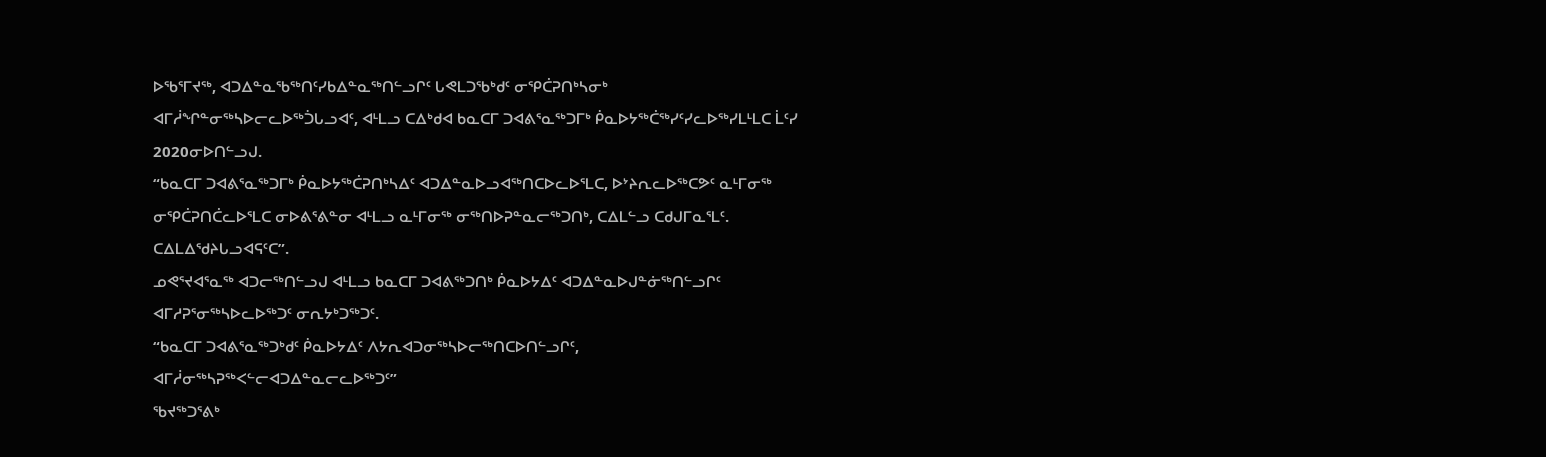ᐅᖃᕐᒥᔪᖅ, ᐊᑐᐃᓐᓇᖃᖅᑎᑦᓯᑲᐃᓐᓇᖅᑎᓪᓗᒋᑦ ᒐᕙᒪᑐᖃᒃᑯᑦ ᓂᕿᑖᕈᑎᒃᓴᓂᒃ ᐊᒥᓲᖏᓐᓂᖅᓴᐅᓕᓚᐅᖅᑑᒐᓗᐊᑦ, ᐊᒻᒪᓗ ᑕᐃᒃᑯᐊ ᑲᓇᑕᒥ ᑐᐊᕕᕐᓇᖅᑐᒥᒃ ᑮᓇᐅᔭᖅᑖᖅᓯᑦᓯᓚᐅᖅᓯᒪᒻᒪᑕ ᒫᑦᓯ 2020ᓂᐅᑎᓪᓗᒍ.
“ᑲᓇᑕᒥ ᑐᐊᕕᕐᓇᖅᑐᒥᒃ ᑮᓇᐅᔭᖅᑖᕈᑎᒃᓴᐃᑦ ᐊᑐᐃᓐᓇᐅᓗᐊᖅᑎᑕᐅᓚᐅᕐᒪᑕ, ᐅᔾᔨᕆᓚᐅᖅᑕᕗᑦ ᓇᒻᒥᓂᖅ ᓂᕿᑖᕈᑎᑖᓚᐅᕐᒪᑕ ᓂᐅᕕᕐᕕᓐᓂ ᐊᒻᒪᓗ ᓇᒻᒥᓂᖅ ᓂᖅᑎᐅᕈᓐᓇᓕᖅᑐᑎᒃ, ᑕᐃᒪᓪᓗ ᑕᑯᒍᒥᓇᕐᒪᑦ. ᑕᐃᒪᐃᖁᔨᒐᓗᐊᕋᑦᑕ”.
ᓄᕙᕐᔪᐊᕐᓇᖅ ᐊᑐᓕᖅᑎᓪᓗᒍ ᐊᒻᒪᓗ ᑲᓇᑕᒥ ᑐᐊᕕᖅᑐᑎᒃ ᑮᓇᐅᔭᐃᑦ ᐊᑐᐃᓐᓇᐅᒍᓐᓃᖅᑎᓪᓗᒋᑦ ᐊᒥᓱᕈᕐᓂᖅᓴᐅᓚᐅᖅᑐᑦ ᓂᕆᔭᒃᑐᖅᑐᑦ.
“ᑲᓇᑕᒥ ᑐᐊᕕᕐᓇᖅᑐᒃᑯᑦ ᑮᓇᐅᔭᐃᑦ ᐱᔭᕆᐊᑐᓂᖅᓴᐅᓕᖅᑎᑕᐅᑎᓪᓗᒋᑦ, ᐊᒥᓲᓂᖅᓴᕈᖅᐸᓪᓕᐊᑐᐃᓐᓇᓕᓚᐅᖅᑐᑦ”
ᖃᔪᖅᑐᕐᕕᒃ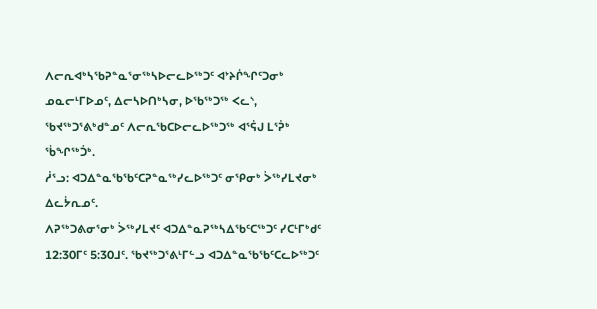ᐱᓕᕆᐊᒃᓴᖃᕈᓐᓇᕐᓂᖅᓴᐅᓕᓚᐅᖅᑐᑦ ᐊᔾᔨᒌᖏᑦᑐᓂᒃ ᓄᓇᓕᒻᒥᐅᓄᑦ, ᐃᓕᓴᐅᑎᒃᓴᓂ, ᐅᖃᖅᑐᖅ ᐸᓚᔅ, ᖃᔪᖅᑐᕐᕕᒃᑯᓐᓄᑦ ᐱᓕᕆᖃᑕᐅᓕᓚᐅᖅᑐᖅ ᐊᕐᕌᒍ ᒪᕐᕉᒃ ᖄᖏᖅᑑᒃ.
ᓲᕐᓗ: ᐊᑐᐃᓐᓇᖃᖃᑦᑕᕈᓐᓇᖅᓯᓚᐅᖅᑐᑦ ᓂᕿᓂᒃ ᐴᖅᓯᒪᔪᓂᒃ ᐃᓚᔮᕆᓄᑦ.
ᐱᕈᖅᑐᕕᓂᕐᓂᒃ ᐴᖅᓯᒪᔪᑦ ᐊᑐᐃᓐᓇᕈᖅᓴᐃᖃᑦᑕᖅᑐᑦ ᓯᑕᒻᒥᒃᑯᑦ 12:30ᒥᑦ 5:30ᒧᑦ. ᖃᔪᖅᑐᕐᕕᒻᒥᓪᓗ ᐊᑐᐃᓐᓇᖃᖃᑦᑕᓚᐅᖅᑐᑦ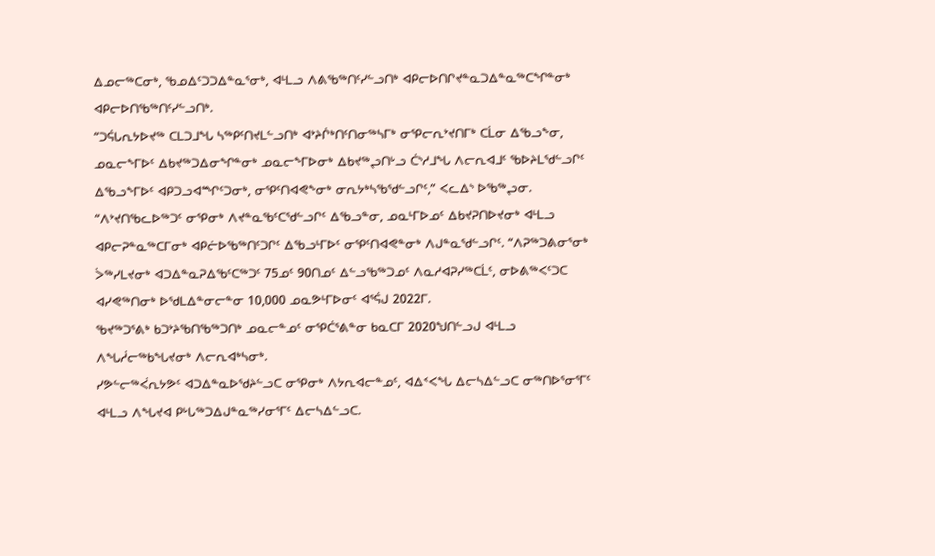ᐃᓄᓕᖅᑕᓂᒃ, ᖃᓄᐃᑦᑐᑐᐃᓐᓇᕐᓂᒃ, ᐊᒻᒪᓗ ᐱᕕᖃᖅᑎᑦᓯᓪᓗᑎᒃ ᐊᑭᓕᐅᑎᒋᔪᓐᓇᑐᐃᓐᓇᖅᑕᖏᓐᓂᒃ ᐊᑭᓕᐅᑎᖃᖅᑎᑦᓯᓪᓗᑎᒃ.
“ᑐᕌᒐᕆᔭᐅᔪᖅ ᑕᒪᑐᒧᖓ ᓴᖅᑭᑦᑎᔪᒪᓪᓗᑎᒃ ᐊᔾᔨᒌᒃᑎᑦᑎᓂᖅᓴᒥᒃ ᓂᕿᓕᕆᔾᔪᑎᒥᒃ ᑕᒫᓂ ᐃᖃᓗᖕᓂ, ᓄᓇᓕᖕᒥᐅᑦ ᐃᑲᔪᖅᑐᐃᓂᖏᓐᓂᒃ ᓄᓇᓕᖕᒥᐅᓂᒃ ᐃᑲᔪᖅᖢᑎᒡᓗ ᑖᔅᓱᒧᖓ ᐱᓕᕆᐊᒧᑦ ᖃᐅᔨᒪᖁᓪᓗᒋᑦ ᐃᖃᓗᖕᒥᐅᑦ ᐊᑭᑐᓗᐊᙱᑦᑐᓂᒃ, ᓂᕿᑦᑎᐊᕙᖕᓂᒃ ᓂᕆᔭᒃᓴᖃᖁᓪᓗᒋᑦ,” ᐸᓚᐃᔅ ᐅᖃᖅᖢᓂ. “ᐱᔾᔪᑎᖃᓚᐅᖅᑐᑦ ᓂᕿᓂᒃ ᐱᔪᓐᓇᖃᑦᑕᖁᓪᓗᒋᑦ ᐃᖃᓗᓐᓂ, ᓄᓇᒻᒥᐅᓄᑦ ᐃᑲᔪᕈᑎᐅᔪᓂᒃ ᐊᒻᒪᓗ ᐊᑭᓕᕈᓐᓇᖅᑕᒥᓂᒃ ᐊᑭᓖᐅᖃᖅᑎᑦᑐᒋᑦ ᐃᖃᓗᒻᒥᐅᑦ ᓂᕿᑦᑎᐊᕙᓐᓂᒃ ᐱᒍᓐᓇᖁᓪᓗᒋᑦ. “ᐱᕈᖅᑐᕕᓂᕐᓂᒃ ᐴᖅᓯᒪᔪᓂᒃ ᐊᑐᐃᓐᓇᕈᐃᖃᑦᑕᖅᑐᑦ 75ᓄᑦ 90ᑎᓄᑦ ᐃᓪᓗᖃᖅᑐᓄᑦ ᐱᓇᓱᐊᕈᓯᖅᑕᒫᑦ, ᓂᐅᕕᖅᐸᑦᑐᑕ ᐊᓯᕙᖅᑎᓂᒃ ᐅᖁᒪᐃᓐᓂᓕᓐᓂ 10,000 ᓄᓇᕗᒻᒥᐅᓂᑦ ᐊᕐᕌᒍ 2022ᒥ.
ᖃᔪᖅᑐᕐᕕᒃ ᑲᑐᔾᔨᖃᑎᖃᖅᑐᑎᒃ ᓄᓇᓕᓐᓄᑦ ᓂᕿᑖᕐᕕᓐᓂ ᑲᓇᑕᒥ 2020ᖑᑎᓪᓗᒍ ᐊᒻᒪᓗ ᐱᖓᓲᓕᖅᑲᖓᔪᓂᒃ ᐱᓕᕆᐊᒃᓴᓂᒃ.
ᓯᕗᓪᓕᖅᐹᕆᔭᕗᑦ ᐊᑐᐃᓐᓇᐅᖁᔨᓪᓗᑕ ᓂᕿᓂᒃ ᐱᔭᕆᐊᓕᓐᓄᑦ, ᐊᐃᑉᐸᖓ ᐃᓕᓴᐃᓪᓗᑕ ᓂᖅᑎᐅᕐᓂᕐᒥᑦ ᐊᒻᒪᓗ ᐱᖓᔪᐊ ᑭᒡᒐᖅᑐᐃᒍᓐᓇᖅᓯᓂᕐᒥᑦ ᐃᓕᓴᐃᓪᓗᑕ.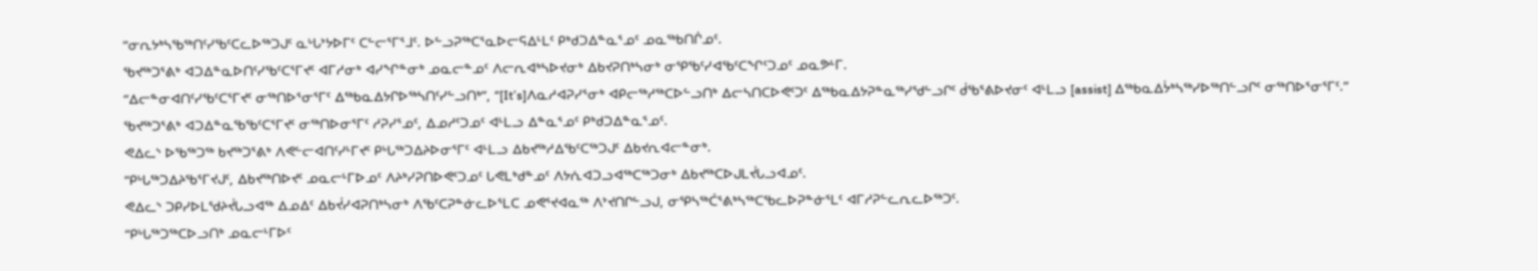“ᓂᕆᔭᒃᓴᖃᖅᑎᑦᓯᖃᑦᑕᓚᐅᖅᑐᒍᑦ ᓇᒡᒐᔾᔭᐅᒥᑦ ᑕᓪᓕᕐᒥᕐᒧᑦ. ᐅᓪᓗᕈᖅᑕᕐᓇᐅᓕᕋᐃᒻᒪᑦ ᑭᒃᑯᑐᐃᓐᓇᕐᓄᑦ ᓄᓇᖅᑲᑎᒌᓄᑦ.
ᖃᔪᖅᑐᕐᕕᒃ ᐊᑐᐃᓐᓇᐅᑎᑦᓯᖃᑦᑕᕐᒥᔪᑦ ᐊᒥᓱᓂᒃ ᐊᓯᖏᓐᓂᒃ ᓄᓇᓕᓐᓄᑦ ᐱᓕᕆᐊᒃᓴᐅᔪᓂᒃ ᐃᑲᔪᕈᑎᒃᓴᓂᒃ ᓂᕿᖃᑦᓯᐊᖃᑦᑕᖏᑦᑐᓄᑦ ᓄᓇᕗᒻᒥ.
“ᐃᓕᓐᓂᐊᑎᑦᓯᖃᑦᑕᕐᒥᔪᑦ ᓂᖅᑎᐅᕐᓂᕐᒥᑦ ᐃᖅᑲᓇᐃᔭᒋᐅᖅᓴᑎᑦᓯᓪᓗᑎᒃ”, “[It’s]ᐱᓇᓱᐊᕈᓯᕐᓂᒃ ᐊᑭᓕᖅᓱᖅᑕᐅᓪᓗᑎᒃ ᐃᓕᓴᑎᑕᐅᕙᑦᑐᑦ ᐃᖅᑲᓇᐃᔭᕈᓐᓇᖅᓯᖁᓪᓗᒋᑦ ᑰᖃᕐᕕᐅᔪᓂᑦ ᐊᒻᒪᓗ [assist] ᐃᖅᑲᓇᐃᔮᒃᓴᖅᓯᐅᖅᑎᓪᓗᒋᑦ ᓂᖅᑎᐅᕐᓂᕐᒥᑦ.”
ᖃᔪᖅᑐᕐᕕᒃ ᐊᑐᐃᓐᓇᖃᖃᑦᑕᕐᒥᔪᑦ ᓂᖅᑎᐅᓂᕐᒥᑦ ᓱᕈᓯᕐᓄᑦ, ᐃᓄᓱᑦᑐᓄᑦ ᐊᒻᒪᓗ ᐃᓐᓇᕐᓄᑦ ᑭᒃᑯᑐᐃᓐᓇᕐᓄᑦ.
ᕙᐃᓚᔅ ᐅᖃᖅᑐᖅ ᑲᔪᖅᑐᕐᕕᒃ ᐱᕙᓪᓕᐊᑎᑦᓯᒻᒥᔪᑦ ᑭᒡᒐᖅᑐᐃᔨᐅᓂᕐᒥᑦ ᐊᒻᒪᓗ ᐃᑲᔪᖅᓱᐃᖃᑦᑕᖅᑐᒍᑦ ᐃᑲᔪᕆᐊᓕᓐᓂᒃ.
“ᑭᒡᒐᖅᑐᐃᔨᖃᕐᒥᔪᒍᑦ, ᐃᑲᔪᖅᑎᐅᔪᑦ ᓄᓇᓕᒻᒥᐅᓄᑦ ᐱᔨᒃᓯᕈᑎᐅᕙᑦᑐᓄᑦ ᒐᕙᒪᒃᑯᓐᓄᑦ ᐱᔭᕇᐊᑐᓗᐊᖅᑕᖅᑐᓂᒃ ᐃᑲᔪᖅᑕᐅᒍᒪᔫᒐᓗᐊᓄᑦ.
ᕙᐃᓚᔅ ᑐᑭᓯᐅᒪᖁᔨᔫᒐᓗᐊᖅ ᐃᓄᐃᑦ ᐃᑲᔫᓯᐊᕈᑎᒃᓴᓂᒃ ᐱᖃᑦᑕᕈᓐᓃᓚᐅᕐᒪᑕ ᓄᕙᕐᔪᐊᓇᖅ ᐱᔾᔪᑎᒋᓪᓗᒍ, ᓂᕿᓴᖅᑖᕐᕕᒃᓴᖅᑕᖃᓚᐅᕈᓐᓃᕐᒪᑦ ᐊᒥᓱᕈᓪᓚᕆᓚᐅᖅᑐᑦ.
“ᑭᒡᒐᖅᑐᖅᑕᐅᓗᑎᒃ ᓄᓇᓕᒻᒥᐅᑦ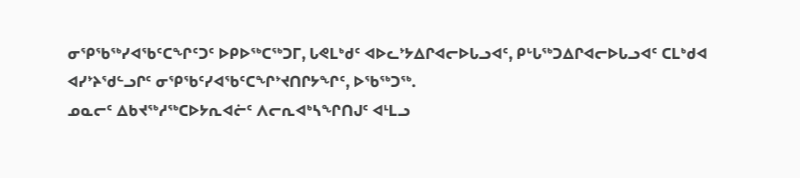ᓂᕿᖃᖅᓯᐊᖃᑦᑕᖏᑦᑐᑦ ᐅᑭᐅᖅᑕᖅᑐᒥ, ᒐᕙᒪᒃᑯᑦ ᐊᐅᓚᔾᔭᐃᒋᐊᓕᐅᒐᓗᐊᑦ, ᑭᒡᒐᖅᑐᐃᒋᐊᓕᐅᒐᓗᐊᑦ ᑕᒪᒃᑯᐊ ᐊᓯᔾᔨᖁᓪᓗᒋᑦ ᓂᕿᖃᑦᓯᐊᖃᑦᑕᖏᔾᔪᑎᒋᔭᖏᑦ, ᐅᖃᖅᑐᖅ.
ᓄᓇᓕᑦ ᐃᑲᔪᖅᓱᖅᑕᐅᔭᕆᐊᓖᑦ ᐱᓕᕆᐊᒃᓴᖏᑎᒍᑦ ᐊᒻᒪᓗ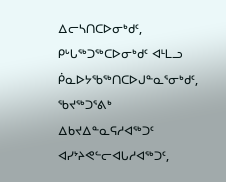ᐃᓕᓴᑎᑕᐅᓂᒃᑯᑦ, ᑭᒡᒐᖅᑐᖅᑕᐅᓂᒃᑯᑦ ᐊᒻᒪᓗ ᑮᓇᐅᔭᖃᖅᑎᑕᐅᒍᓐᓇᕐᓂᒃᑯᑦ, ᖃᔪᖅᑐᕐᕕᒃ ᐃᑲᔪᐃᓐᓇᕋᓱᐊᖅᑐᑦ ᐊᓯᔾᔨᕙᓪᓕᐊᒐᓱᐊᖅᑐᑦ,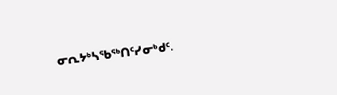ᓂᕆᔭᒃᓴᖃᖅᑎᑦᓯᓂᒃᑯᑦ.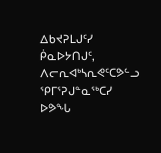ᐃᑲᔪᕈᒪᒍᑦᓯ ᑮᓇᐅᔭᑎᒍᑦ, ᐱᓕᕆᐊᒃᓴᕆᕙᑦᑕᕗᓪᓗ ᕿᒥᕐᕈᒍᓐᓇᖅᑕᓯ ᐅᕗᖓ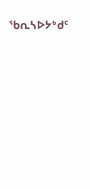ᖃᕆᓴᐅᔭᒃᑯᑦ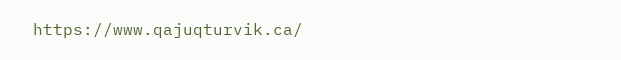https://www.qajuqturvik.ca/